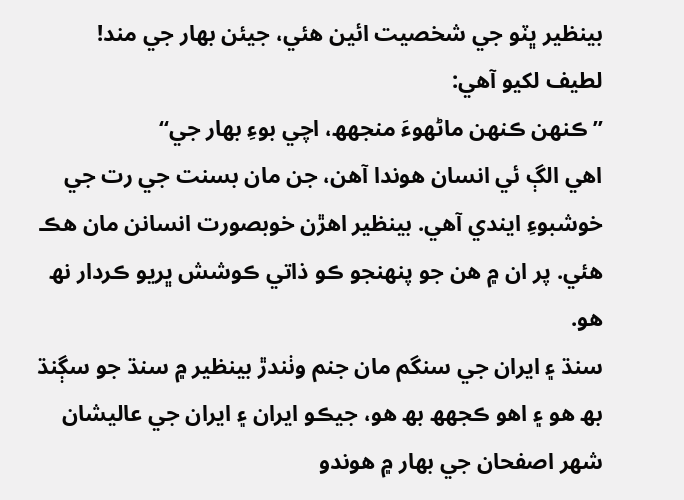بينظير ڀٽو جي شخصيت ائين ھئي، جيئن بھار جي مند!
لطيف لکيو آھي:
”ڪنھن ڪنھن ماڻھوءَ منجھھ، اچي بوءِ بھار جي“
اھي الڳ ئي انسان ھوندا آھن، جن مان بسنت جي رت جي خوشبوءِ ايندي آھي. بينظير اھڙن خوبصورت انسانن مان ھڪ ھئي. پر ان ۾ ھن جو پنھنجو ڪو ذاتي ڪوشش ڀريو ڪردار نھ ھو.
سنڌ ۽ ايران جي سنگم مان جنم وٺندڙ بينظير ۾ سنڌ جو سڳنڌ بھ ھو ۽ اھو ڪجھھ بھ ھو، جيڪو ايران ۽ ايران جي عاليشان شھر اصفحان جي بھار ۾ ھوندو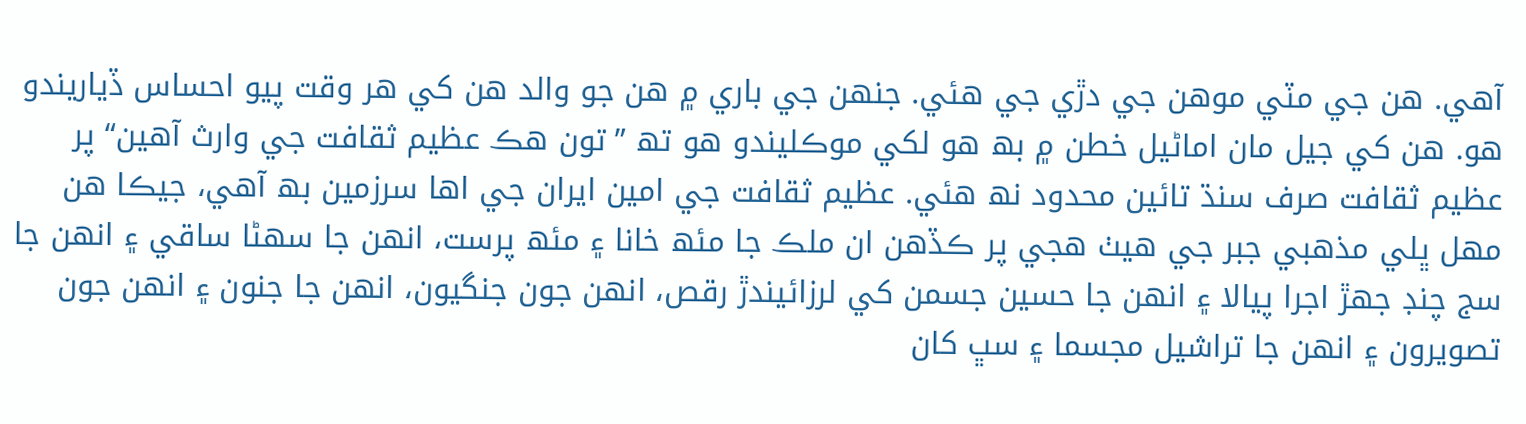آھي. ھن جي مٽي موھن جي دڙي جي ھئي. جنھن جي باري ۾ ھن جو والد ھن کي ھر وقت پيو احساس ڏياريندو ھو. ھن کي جيل مان اماڻيل خطن ۾ بھ ھو لکي موڪليندو ھو تھ ”تون ھڪ عظيم ثقافت جي وارث آھين“ پر عظيم ثقافت صرف سنڌ تائين محدود نھ ھئي. عظيم ثقافت جي امين ايران جي اھا سرزمين بھ آھي، جيڪا ھن مھل ڀلي مذھبي جبر جي ھيٺ ھجي پر ڪڏھن ان ملڪ جا مئھ خانا ۽ مئھ پرست، انھن جا سھڻا ساقي ۽ انھن جا سج چنڊ جھڙ اجرا پيالا ۽ انھن جا حسين جسمن کي لرزائيندڙ رقص، انھن جون جنگيون، انھن جا جنون ۽ انھن جون تصويرون ۽ انھن جا تراشيل مجسما ۽ سڀ کان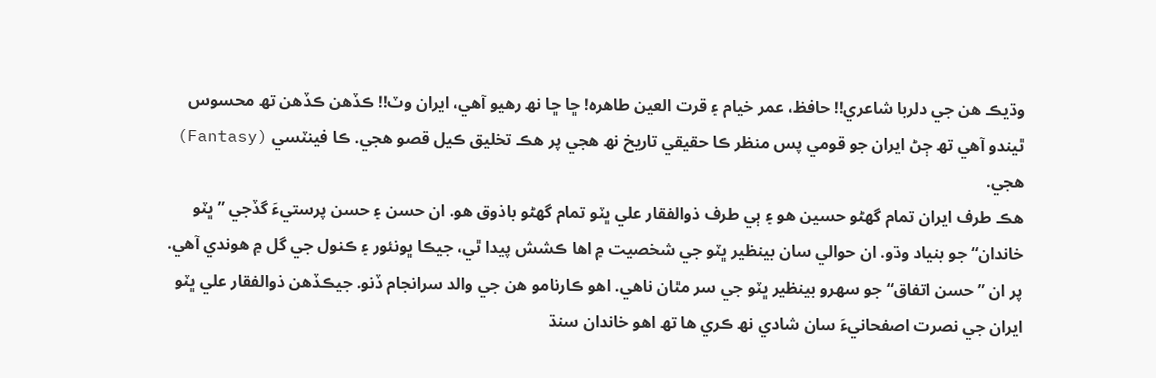وڌيڪ ھن جي دلربا شاعري!! حافظ، عمر خيام ۽ قرت العين طاھره! ڇا ڇا نھ رھيو آھي، ايران وٽ!! ڪڏھن ڪڏھن تھ محسوس ٿيندو آھي تھ ڄڻ ايران جو قومي پس منظر ڪا حقيقي تاريخ نھ ھجي پر ھڪ تخليق ڪيل قصو ھجي. ڪا فينٽسي (Fantasy) ھجي.
ھڪ طرف ايران تمام گھڻو حسين ھو ۽ ٻي طرف ذوالفقار علي ڀٽو تمام گھڻو باذوق ھو. ان حسن ۽ حسن پرستيءَ گڏجي ”ڀٽو خاندان“ جو بنياد وڌو. ان حوالي سان بينظير ڀٽو جي شخصيت ۾ اھا ڪشش پيدا ٿي، جيڪا ڀونئور ۽ ڪنول جي گل ۾ ھوندي آھي. پر ان ”حسن اتفاق“ جو سھرو بينظير ڀٽو جي سر مٿان ناھي. اھو ڪارنامو ھن جي والد سرانجام ڏنو. جيڪڏھن ذوالفقار علي ڀٽو ايران جي نصرت اصفحانيءَ سان شادي نھ ڪري ھا تھ اھو خاندان سنڌ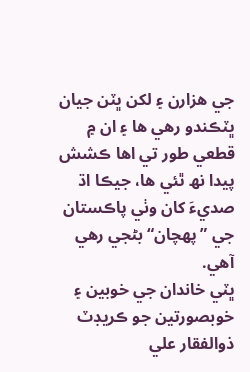جي ھزارن ۽ لکن ڀٽن جيان ڀٽڪندو رھي ھا ۽ ان ۾ قطعي طور تي اھا ڪشش پيدا نھ ٿئي ھا، جيڪا اڌ صديءَ کان وٺي پاڪستان جي ”پھچان“ بڻجي رھي آھي.
ڀٽي خاندان جي خوبين ۽ خوبصورتين جو ڪريڊٽ ذوالفقار علي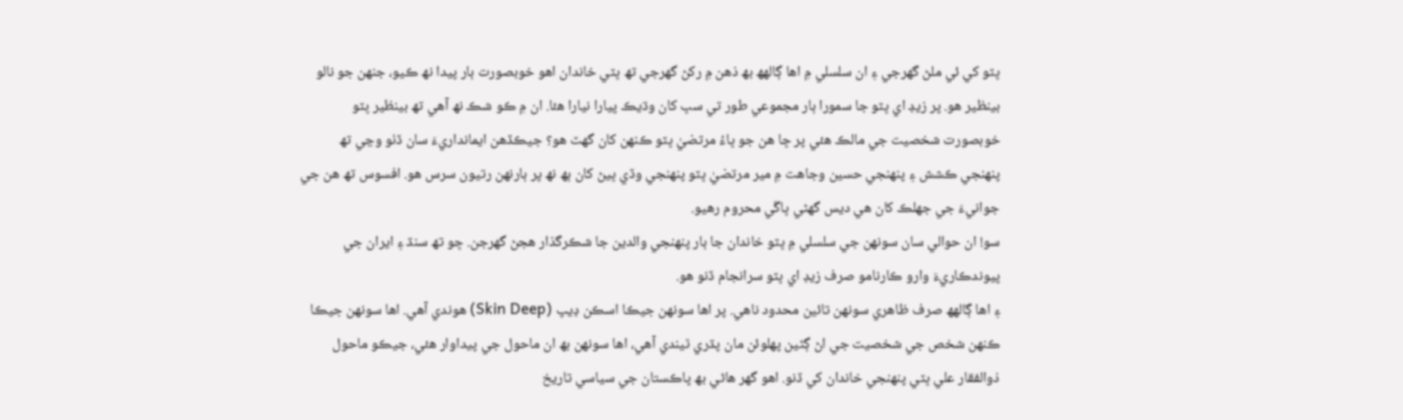ڀٽو کي ئي ملڻ گھرجي ۽ ان سلسلي ۾ اھا ڳالھھ بھ ذھن ۾ رکڻ گھرجي تھ ڀٽي خاندان اھو خوبصورت ٻار پيدا نھ ڪيو، جنھن جو نالو بينظير ھو. پر زيڊ اي ڀٽو جا سمورا ٻار مجموعي طور تي سڀ کان وڌيڪ پيارا نيارا ھئا. ان ۾ ڪو شڪ نھ آھي تھ بينظير ڀٽو خوبصورت شخصيت جي مالڪ ھئي پر ڇا ھن جو ڀاءُ مرتضيٰ ڀٽو ڪنھن کان گھٽ ھو؟ جيڪڏھن ايمانداريءَ سان ڏٺو وڃي تھ پنھنجي ڪشش ۽ پنھنجي حسين وجاھت ۾ مير مرتضيٰ ڀٽو پنھنجي وڏي ڀيڻ کان ٻھ نھ پر ٻارنھن رتيون سرس ھو. افسوس تھ ھن جي جوانيءَ جي جھلڪ کان ھي ديس گھڻي ڀاڱي محروم رھيو.
سو! ان حوالي سان سونھن جي سلسلي ۾ ڀٽو خاندان جا ٻار پنھنجي والدين جا شڪرگذار ھجڻ گھرجن. ڇو تھ سنڌ ۽ ايران جي پيوندڪاريءَ وارو ڪارنامو صرف زيڊ اي ڀٽو سرانجام ڏنو ھو.
۽ اھا ڳالھھ صرف ظاھري سونھن تائين محدود ناھي. پر اھا سونھن جيڪا اسڪن ڊيپ (Skin Deep) ھوندي آھي. اھا سونھن جيڪا ڪنھن شخص جي شخصيت جي اڻ ڳڻين پھلوئن مان پڌري ٿيندي آھي، اھا سونھن بھ ان ماحول جي پيداوار ھئي، جيڪو ماحول ذوالفقار علي ڀٽي پنھنجي خاندان کي ڏنو. اھو گھر ھاڻي بھ پاڪستان جي سياسي تاريخ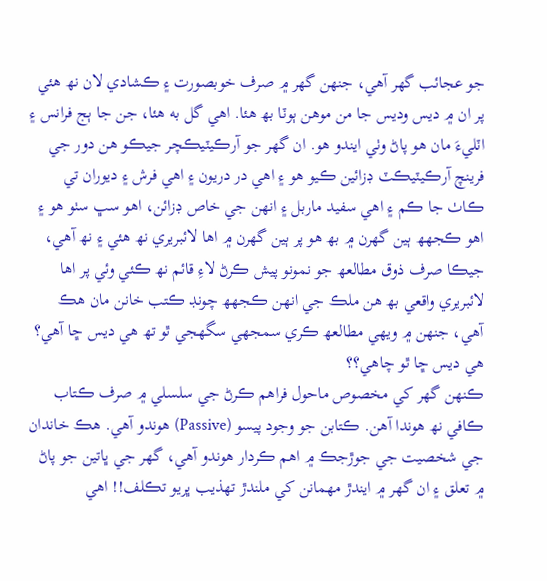جو عجائب گھر آھي، جنھن گھر ۾ صرف خوبصورت ۽ ڪشادي لان نھ ھئي پر ان ۾ ديس وديس جا من موھن ٻوٽا بھ ھئا. اھي گل به ھئا، جن جا ٻج فرانس ۽ اٽليءَ مان ھو پاڻ وٺي ايندو ھو. ان گھر جو آرڪيٽيڪچر جيڪو ھن دور جي فرينچ آرڪيٽيڪٽ ڊزائين ڪيو ھو ۽ اھي در دريون ۽ اھي فرش ۽ ديوران تي ڪاٺ جا ڪم ۽ اھي سفيد ماربل ۽ انھن جي خاص ڊزائن، اھو سڀ سٺو ھو ۽ اھو ڪجھھ ٻين گهرن ۾ بھ ھو پر ٻين گھرن ۾ اھا لائبريري نھ ھئي ۽ نھ آھي، جيڪا صرف ذوق مطالعھ جو نمونو پيش ڪرڻ لاءِ قائم نھ ڪئي وئي پر اھا لائبريري واقعي بھ ھن ملڪ جي انھن ڪجھھ چونڊ ڪتب خانن مان ھڪ آھي، جنھن ۾ ويھي مطالعھ ڪري سمجھي سگھجي ٿو تھ ھي ديس ڇا آھي؟ ھي ديس ڇا ٿو چاھي؟؟
ڪنھن گھر کي مخصوص ماحول فراھم ڪرڻ جي سلسلي ۾ صرف ڪتاب ڪافي نھ ھوندا آھن. ڪتابن جو وجود پيسو (Passive) ھوندو آھي. ھڪ خاندان جي شخصيت جي جوڙجڪ ۾ اھم ڪردار ھوندو آھي، گھر جي ڀاتين جو پاڻ ۾ تعلق ۽ ان گھر ۾ ايندڙ مھمانن کي ملندڙ تھذيب ڀريو تڪلف!! اھي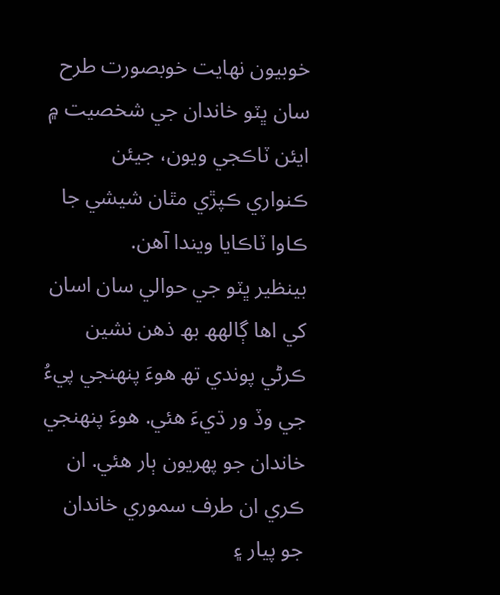خوبيون نھايت خوبصورت طرح سان ڀٽو خاندان جي شخصيت ۾ ايئن ٽاڪجي ويون، جيئن ڪنواري ڪپڙي مٿان شيشي جا ڪاوا ٽاڪايا ويندا آھن.
بينظير ڀٽو جي حوالي سان اسان کي اھا ڳالھھ بھ ذھن نشين ڪرڻي پوندي تھ ھوءَ پنھنجي پيءُ جي وڏ ور ڌيءَ ھئي. ھوءَ پنھنجي خاندان جو پھريون ٻار ھئي. ان ڪري ان طرف سموري خاندان جو پيار ۽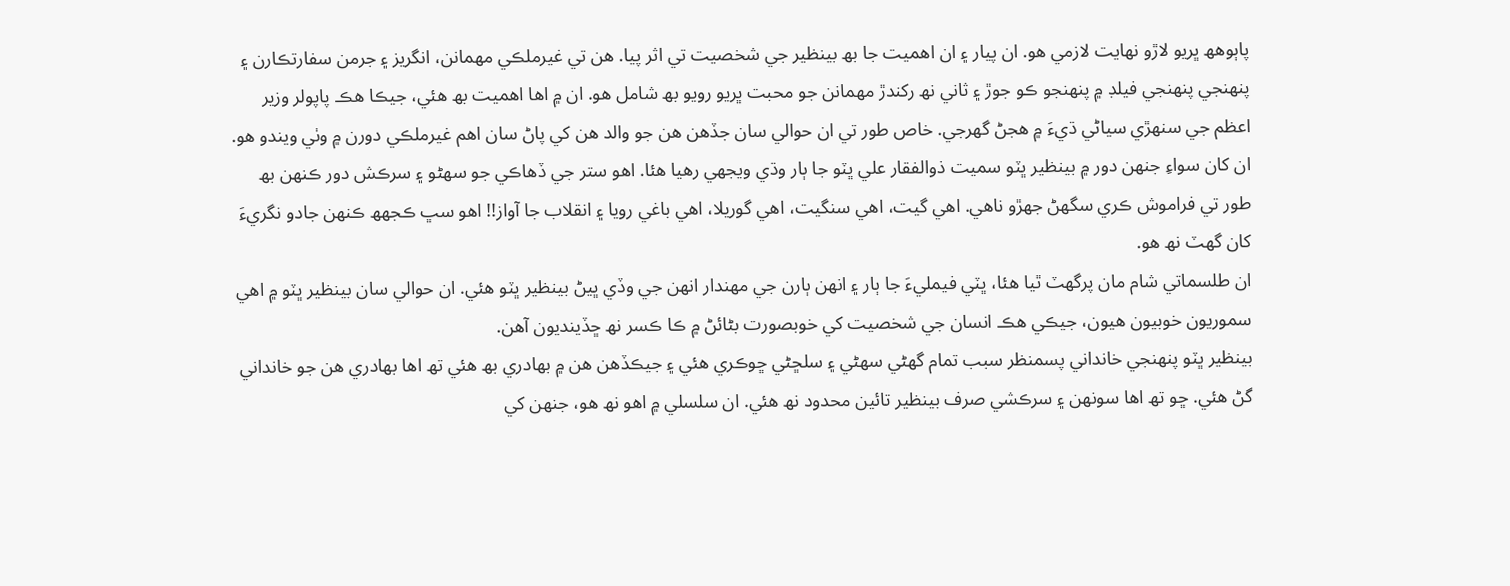پاٻوھھ ڀريو لاڙو نھايت لازمي ھو. ان پيار ۽ ان اھميت جا بھ بينظير جي شخصيت تي اثر پيا. ھن تي غيرملڪي مھمانن، انگريز ۽ جرمن سفارتڪارن ۽ پنھنجي پنھنجي فيلڊ ۾ پنھنجو ڪو جوڙ ۽ ثاني نھ رکندڙ مھمانن جو محبت ڀريو رويو بھ شامل ھو. ان ۾ اھا اھميت بھ ھئي، جيڪا ھڪ پاپولر وزير اعظم جي سنھڙي سياڻي ڌيءَ ۾ ھجڻ گھرجي. خاص طور تي ان حوالي سان جڏھن ھن جو والد ھن کي پاڻ سان اھم غيرملڪي دورن ۾ وٺي ويندو ھو. ان کان سواءِ جنھن دور ۾ بينظير ڀٽو سميت ذوالفقار علي ڀٽو جا ٻار وڌي ويجھي رھيا ھئا. اھو ستر جي ڏھاڪي جو سھڻو ۽ سرڪش دور ڪنھن بھ طور تي فراموش ڪري سگھڻ جھڙو ناھي. اھي گيت، اھي سنگيت، اھي گوريلا، اھي باغي رويا ۽ انقلاب جا آواز!! اھو سڀ ڪجھھ ڪنھن جادو نگريءَ کان گھٽ نھ ھو.
ان طلسماتي شام مان پرگھٽ ٿيا ھئا، ڀٽي فيمليءَ جا ٻار ۽ انھن ٻارن جي مھندار انھن جي وڏي ڀيڻ بينظير ڀٽو ھئي. ان حوالي سان بينظير ڀٽو ۾ اھي سموريون خوبيون ھيون، جيڪي ھڪ انسان جي شخصيت کي خوبصورت بڻائڻ ۾ ڪا ڪسر نھ ڇڏينديون آھن.
بينظير ڀٽو پنھنجي خانداني پسمنظر سبب تمام گھڻي سھڻي ۽ سلڇڻي ڇوڪري ھئي ۽ جيڪڏھن ھن ۾ بھادري بھ ھئي تھ اھا بھادري ھن جو خانداني گڻ ھئي. ڇو تھ اھا سونھن ۽ سرڪشي صرف بينظير تائين محدود نھ ھئي. ان سلسلي ۾ اھو نھ ھو، جنھن کي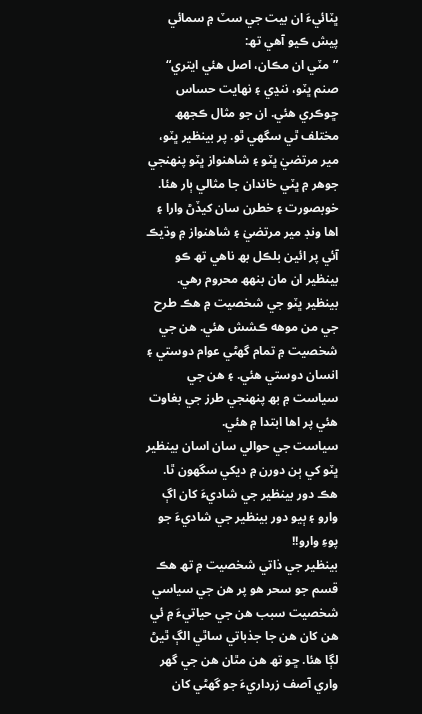ڀٽائيءَ ان بيت جي سٽ ۾ سمائي پيش ڪيو آھي تھ:
”مٽي ان مڪان، اصل ھئي ايتري“
صنم ڀٽو، ننڍي ۽ نھايت حساس ڇوڪري ھئي. ان جو مثال ڪجھھ مختلف ٿي سگھي ٿو. پر بينظير ڀٽو، مير مرتضيٰ ڀٽو ۽ شاھنواز ڀٽو پنھنجي جوھر ۾ ڀٽي خاندان جا مثالي ٻار ھئا. خوبصورت ۽ خطرن سان کيڏڻ وارا ۽ اھا ونڊ مير مرتضيٰ ۽ شاھنواز ۾ وڌيڪ آئي پر ائين بلڪل بھ ناھي تھ ڪو بينظير ان مان بنھھ محروم رھي.
بينظير ڀٽو جي شخصيت ۾ ھڪ طرح جي من موھه ڪشش ھئي. ھن جي شخصيت ۾ تمام گھڻي عوام دوستي ۽ انسان دوستي ھئي. ۽ ھن جي سياست ۾ بھ پنھنجي طرز جي بغاوت ھئي پر اھا ابتدا ۾ ھئي.
سياست جي حوالي سان اسان بينظير ڀٽو کي ٻن دورن ۾ ديکي سگھون ٿا. ھڪ دور بينظير جي شاديءَ کان اڳ وارو ۽ ٻيو دور بينظير جي شاديءَ جو پوءِ وارو!!
بينظير جي ذاتي شخصيت ۾ تھ ھڪ قسم جو سحر ھو پر ھن جي سياسي شخصيت سبب ھن جي حياتيءَ ۾ ئي ھن کان ھن جا جذباتي ساٿي الڳ ٿيڻ لڳا ھئا. ڇو تھ ھن مٿان ھن جي گھر واري آصف زرداريءَ جو گھڻي کان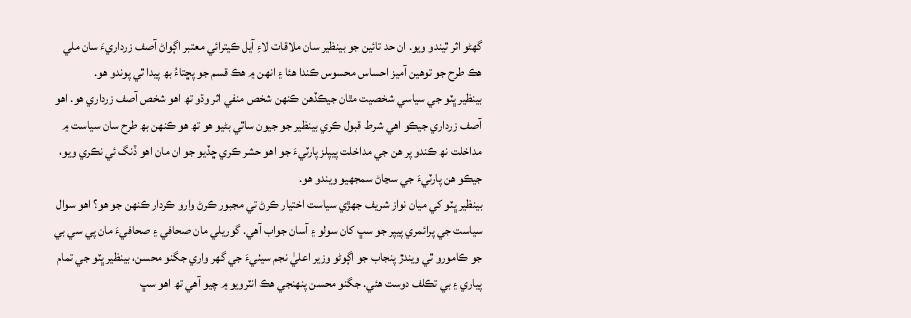گھڻو اثر ٿيندو ويو. ان حد تائين جو بينظير سان ملاقات لاءِ آيل ڪيترائي معتبر اڳواڻ آصف زرداريءَ سان ملي ھڪ طرح جو توھين آميز احساس محسوس ڪندا ھئا ۽ انھن ۾ ھڪ قسم جو پڇتاءُ بھ پيدا ٿي پوندو ھو.
بينظير ڀٽو جي سياسي شخصيت مٿان جيڪڏھن ڪنھن شخص منفي اثر وڌو تھ اھو شخص آصف زرداري ھو. اھو آصف زرداري جيڪو اھي شرط قبول ڪري بينظير جو جيون ساٿي بڻيو ھو تھ ھو ڪنھن بھ طرح سان سياست ۾ مداخلت نھ ڪندو پر ھن جي مداخلت پيپلز پارٽيءَ جو اھو حشر ڪري ڇڏيو جو ان مان اھو ڏنگ ئي نڪري ويو، جيڪو ھن پارٽيءَ جي سڃاڻ سمجھيو ويندو ھو.
بينظير ڀٽو کي ميان نواز شريف جھڙي سياست اختيار ڪرڻ تي مجبور ڪرڻ وارو ڪردار ڪنھن جو ھو؟ اھو سوال سياست جي پرائمري پيپر جو سڀ کان سولو ۽ آسان جواب آھي. گوريلي مان صحافي ۽ صحافيءَ مان پي سي بي جو ڪامورو ٿي ويندڙ پنجاب جو اڳوڻو وزير اعليٰ نجم سيٺيءَ جي گھر واري جگنو محسن، بينظير ڀٽو جي تمام پياري ۽ بي تڪلف دوست ھئي. جگنو محسن پنھنجي ھڪ انٽرويو ۾ چيو آھي تھ اھو سڀ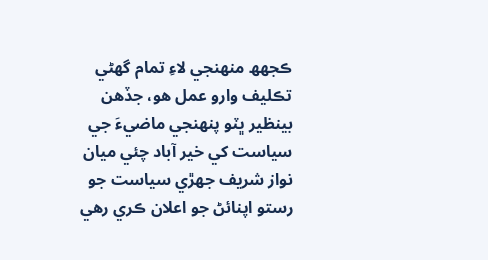ڪجھھ منھنجي لاءِ تمام گھڻي تڪليف وارو عمل ھو، جڏھن بينظير ڀٽو پنھنجي ماضيءَ جي سياست کي خير آباد چئي ميان نواز شريف جھڙي سياست جو رستو اپنائڻ جو اعلان ڪري رھي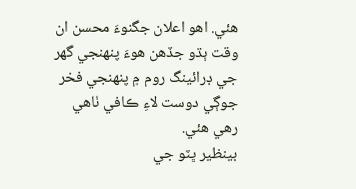ھئي. اھو اعلان جگنوءَ محسن ان وقت ٻڌو جڏھن ھوءَ پنھنجي گھر جي ڊرائينگ روم ۾ پنھنجي فخر جوڳي دوست لاءِ ڪافي ٺاھي رھي ھئي.
بينظير ڀٽو جي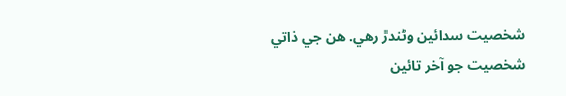شخصيت سدائين وڻندڙ رھي. ھن جي ذاتي شخصيت جو آخر تائين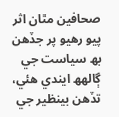صحافين مٿان اثر پيو رھيو پر جڏھن بھ سياست جي ڳالھھ ايندي ھئي، تڏھن بينظير جي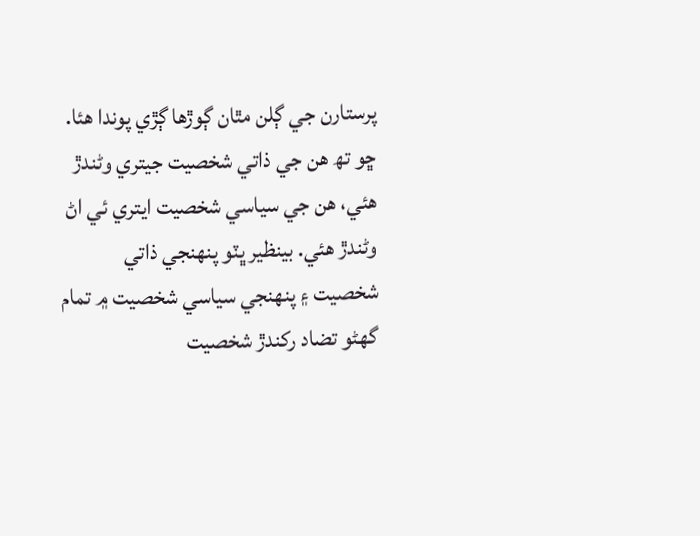پرستارن جي ڳلن مٿان ڳوڙھا ڳڙي پوندا ھئا. ڇو تھ ھن جي ذاتي شخصيت جيتري وڻندڙ ھئي، ھن جي سياسي شخصيت ايتري ئي اڻ وڻندڙ ھئي. بينظير ڀٽو پنھنجي ذاتي شخصيت ۽ پنھنجي سياسي شخصيت ۾ تمام گھڻو تضاد رکندڙ شخصيت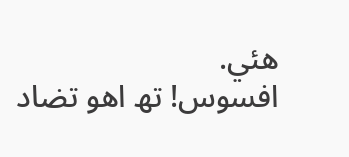ھئي.
افسوس! تھ اھو تضاد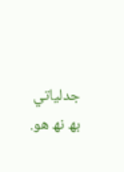جدلياتي بھ نھ ھو.